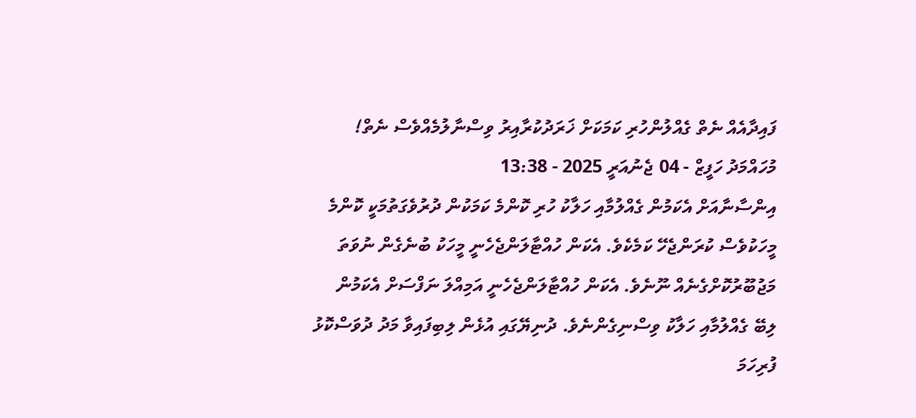ފައިދާއެއް ނެތް ގެއްލުންހުރި ކަމަކަށް ޚަރަދުކުރާއިރު ވިސްނާލުމެއްވެސް ނެތް!
މުހައްމަދު ހަފީޒް - 04 ޖެނުއަރީ 2025 - 13:38
އިންސާނާއަށް އެކަމުން ގެއްލުމާއި ހަލާކު ހުރި ކޮންމެ ކަމަކުން ދުރުވެގަތުމަކީ ކޮންމެ މީހަކުވެސް ކުރަންޖެހޭ ކަމެކެވެ. އެކަން ހުއްޓާލަންޖެހެނީ މީހަކު ބުނެގެން ނުވަތަ މަޖުބޫރުކޮށްގެނެއް ނޫނެވެ. އެކަން ހުއްޓާލަންޖެހެނީ އަމިއްލަ ނަފްސަށް އެކަމުން ލިބޭ ގެއްލުމާއި ހަލާކު ވިސްނިގެންނެވެ. ދުނިޔޭގައި އުޅެން ލިބިފައިވާ މަދު ދުވަސްކޮޅު ފުރިހަމަ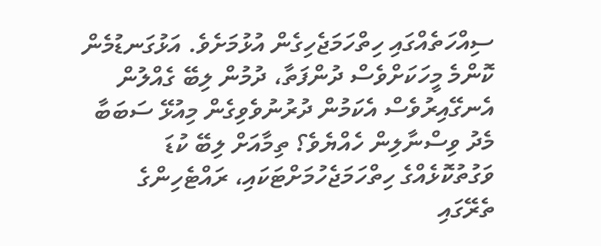ސިއްހަތެއްގައި ހިތްހަމަޖެހިގެން އުޅުމަށެވެ. އަޅުގަނޑުމެން ކޮންމެ މީހަކަށްވެސް ދުންފަތާ، ދުމުން ލިބޭ ގެއްލުން އެނގޭއިރުވެސް އެކަމުން ދުރުނުވެވިގެން މިއުޅޭ ސަބަބާ މެދު ވިސްނާލިން ހެއްޔެވެ؟ ތިމާއަށް ލިބޭ ކުޑަ ވަގުތުކޮޅެއްގެ ހިތްހަމަޖެހުމަށްޓަކައި، ރައްޓެހިންގެ ތެރޭގައި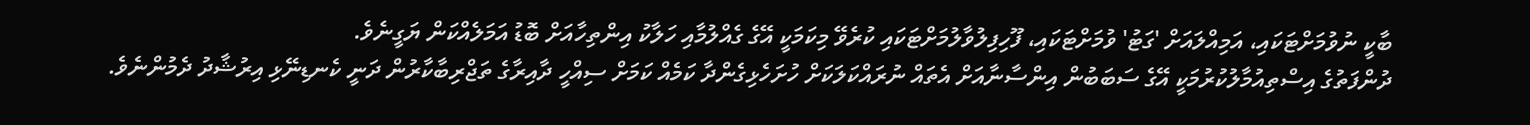ބާކީ ނުވުމަށްޓަކައި، އަމިއްލައަށް 'ގަޓު' ވުމަށްޓަކައި، ފޫހިފިލުވާލުމަށްޓަކައި ކުރެވޭ މިކަމަކީ އޭގެ ގެއްލުމާއި ހަލާކު އިންތިހާއަށް ބޮޑު އަމަލެއްކަން ޔަގީނެވެ.
ދުންފަތުގެ އިސްތިއުމާލުކުރުމަކީ އޭގެ ސަބަބުން އިންސާނާއަށް އެތައް ނުރައްކަލަކަށް ހުށަހެޅިގެންދާ ކަމެއް ކަމަށް ސިއްހީ ދާއިރާގެ ތަޖްރިބާކާރުން ދަނީ ކެނޑިނޭޅި އިރުޝާދު ދެމުންނެވެ.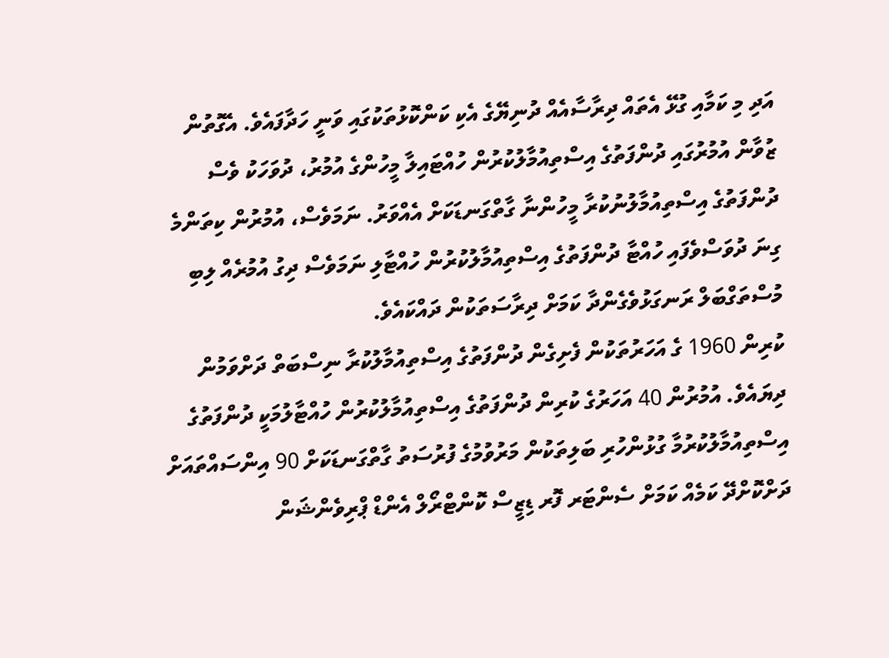އަދި މި ކަމާއި ގުޅޭ އެތައް ދިރާސާއެއް ދުނިޔޭގެ އެކި ކަންކޮޅުތަކުގައި ވަނީ ހަދާފައެވެ. އެގޮތުން ޒުވާން އުމުރުގައި ދުންފަތުގެ އިސްތިއުމާލުކުރުން ހުއްޓައިލާ މީހުންގެ އުމުރު، ދުވަހަކު ވެސް ދުންފަތުގެ އިސްތިއުމާލުނުކުރާ މީހުންނާ ގާތްގަނޑަކަށް އެއްވަރު. ނަމަވެސް، އުމުރުން ކިތަންމެ ގިނަ ދުވަސްވެފައި ހުއްޓާ ދުންފަތުގެ އިސްތިއުމާލުކުރުން ހުއްޓާލި ނަމަވެސް ދިގު އުމުރެއް ލިބި މުސްތަގްބަލް ރަނގަޅުވެގެންދާ ކަމަށް ދިރާސަތަކުން ދައްކައެވެ.
ކުރިން 1960 ގެ އަހަރުތަކުން ފެށިގެން ދުންފަތުގެ އިސްތިއުމާލުކުރާ ނިސްބަތް ދަށްވަމުން ދިޔައެވެ. އުމުރުން 40 އަހަރުގެ ކުރިން ދުންފަތުގެ އިސްތިއުމާލުކުރުން ހުއްޓާލުމަކީ ދުންފަތުގެ އިސްތިއުމާލުކުރުމާ ގުޅުންހުރި ބަލިތަކުން މަރުވުމުގެ ފުރުސަތު ގާތްގަނޑަކަށް 90 އިންސައްތައަށް ދަށްކޮށްދޭ ކަމެއް ކަމަށް ސެންޓަރ ފޮރ ޑިޒީސް ކޮންޓްރޯލް އެންޑް ޕްރިވެންޝަން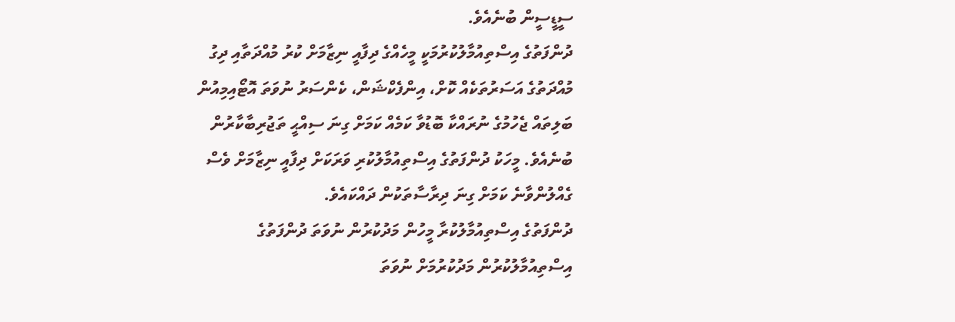ސީޑީސީން ބުނެއެވެ.
ދުންފަތުގެ އިސްތިއުމާލުކުރުމަކީ މީހެއްގެ ދިފާއީ ނިޒާމަށް ކުރު މުއްދަތާއި ދިގު މުއްދަތުގެ އަސަރުތަކެއް ކޮށް، އިންފެކްޝަން، ކެންސަރު ނުވަތަ އޮޓޯއިމިއުން ބަލިތައް ޖެހުމުގެ ނުރައްކާ ބޮޑުވާ ކަމެއް ކަމަށް ގިނަ ސިއްޙީ ތަޖުރިބާކާރުން ބުނެއެވެ. މީހަކު ދުންފަތުގެ އިސްތިއުމާލުކުރި ވަރަކަށް ދިފާއީ ނިޒާމަށް ވެސް ގެއްލުންވާނެ ކަމަށް ގިނަ ދިރާސާތަކުން ދައްކައެވެ.
ދުންފަތުގެ އިސްތިއުމާލުކުރާ މީހުން މަދުކުރުން ނުވަތަ ދުންފަތުގެ އިސްތިއުމާލުކުރުން މަދުކުރުމަށް ނުވަތަ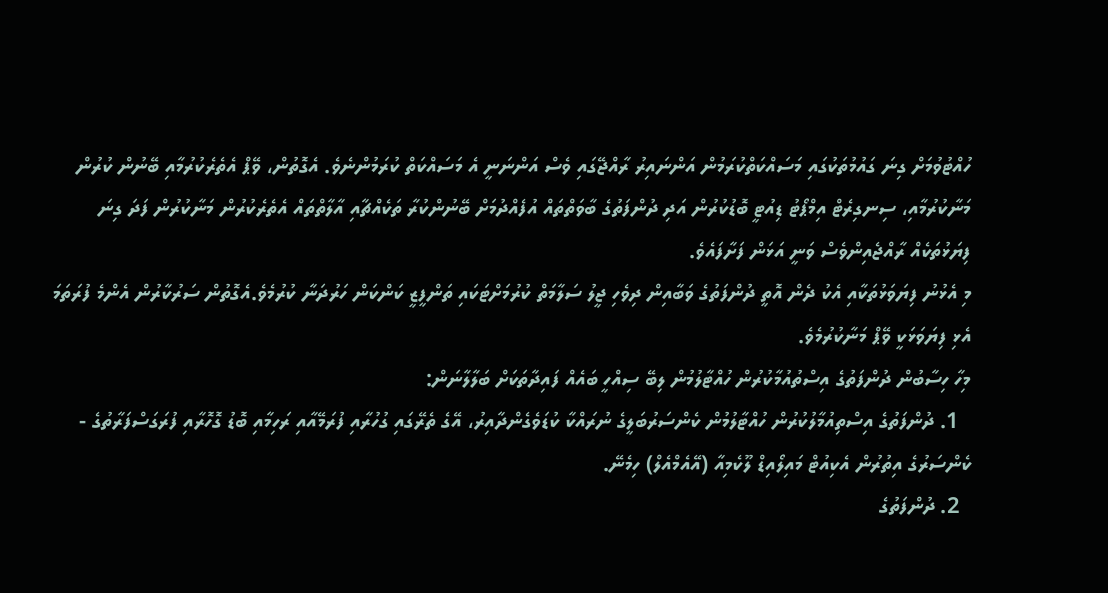ހުއްޓުވުމަށް ގިނަ ގައުމުތަކުގައި މަސައްކަތްކުރަމުން އަންނައިރު ރާއްޖޭގައި ވެސް އަންނަނީ އެ މަސައްކަތް ކުރަމުންނެވެ. އެގޮތުން، ވޭޕް އެތެރެކުރުމާއި ބޭނުން ކުރުން މަނާކުރުމާއި، ސިނގިރެޓް އިމްޕޯޓު ޑިއުޓީ ބޮޑުކުރުން އަދި ދުންފަތުގެ ބާވަތްތައް އުފެއްދުމަށް ބޭނުންކުރާ ތަކެއްޗާއި އާލާތްތައް އެތެރެކުރުން މަނާކުރުން ފަދަ ގިނަ ފިޔަޅުތަކެއް ރާއްޖެއިންވެސް ވަނީ އަޅަން ފަށާފައެވެ.
މި އެޅުނު ފިޔަވަޅުތަކާއި އެކު ދެން އޮތީ ދުންފަތުގެ ވަބާއިން ދިވެހި ޖީލު ސަލާމަތް ކުރުމަށްޓަކައި ތަންފީޒީ ކަންކަން ހަރުދަނާ ކުރުމެވެ.އެގޮތުން ސަރުކާރުން އެންމެ ފުރަތަމަ އެޅި ފިޔަވަޅަކީ ވޭޕް މަނާކުރުމެވެ.
މިހާ ހިސާބުން ދުންފަތުގެ އިސްތުއުމާކުރުން ހުއްޓާލުމުން ލިބޭ ސިއްހީ ބައެއް ފައިދާތަކަށް ބަލާލާނަން:
  1. ދުންފަތުގެ އިސްތިއުމާލުކުރުން ހުއްޓާލުމުން ކެންސަރުބަލީގެ ނުރައްކާ ކުޑަވެގެންދާއިރު، އޭގެ ތެރޭގައި ގުހުރާއި ފުރަމޭއާއި ރަހިމާއި ބޮޑު ގޮހޮރާއި ފުރަގަސްފަރާތުގެ - ކެންސަރުގެ އިތުރުން އެކިއުޓް މައިލޯއިޑް ލޫކެމިއާ (އޭއެމްއެލް) ހިމެނޭ.
  2. ދުންފަތުގެ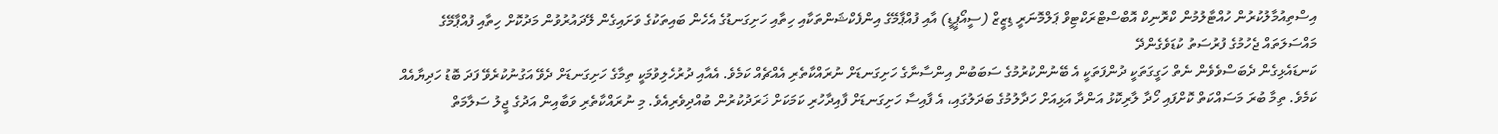އިސްތިއުމާލުކުރުން ހުއްޓާލުމުން ކްރޮނިކް އޮބްސްޓްރަކްޓިވް ޕަލްމޮނަރީ ޑިޒީޒް (ސީއޯޕީޑީ) އާއި ފުއްޕާމޭގެ އިންފެކްޝަންތަކާއި ހިތާއި ހަށިގަނޑުގެ އެހެން ބައިތަކުގެ ވަށައިގެން ލޭދައުރުވުން މަދުކޮށް ހިތާއި ފުއްޕާމޭގެ މައްސަލަތައް ޖެހުމުގެ ފުރުސަތު ކުޑަވެގެންދޭ
ކަނޑައެޅިގެން ދެބަސްވެވެން ނެތް ހަގީގަތަކީ ދުންފަތަކީ އެ ބޭނުންކުރުމުގެ ސަބަބުން އިންސާނާގެ ހަށިގަނޑަށް ނުރައްކާތެރި އެއްޗެއް ކަމެވެ. އެއާއި ދުރުހެލިވުމަކީ ތިމާގެ ހަށިގަނޑަށް ދެވޭ އަގުނުކުރެވޭ ފަދަ ބޮޑު ހަދިޔާއެއް ކަމެވެ. ތިމާ ބުރަ މަސައްކަތް ކޮށްފައި ހޯދާ ލާރިކޮޅު އަންދާ އަޅިއަށް ހަދާލުމުގެ ބަދަލުގައި، އެ ފާއިސާ ހަށިގަނޑަށް ފާއިދާހުރި ކަމަކަށް ޚަރަދުކުރުން ބުއްދިވެރިއެވެ. މި ނުރައްކާތެރި ވަބާއިން އަދުގެ ޖީލު ސަލާމަތް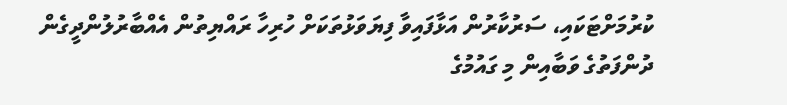ކުރުމަށްޓަކައި، ސަރުކާރުން އަޅާފައިވާ ފިޔަވަޅުތަކަށް ހުރިހާ ރައްޔިތުން އެއްބާރުލުންދީގެން ދުންފަތުގެ ވަބާއިން މި ގައުމުގެ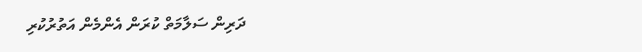ދަރިން ސަލާމަތް ކުރަން އެންމެން އަތުރުކުރި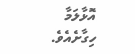އޮޅާލަމާ ހިގާށެއެވެ.